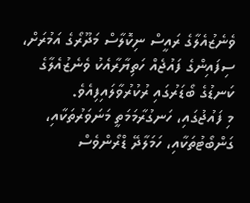ވެނެޒުއެލާގެ ރައީސް ނިކޮލާސް މަދޫރޯގެ އަމުރަށް، ސިފައިންގެ ފައުޖެއް ހަތިޔާރާއެކު ވެނެޒުއެލާގެ ކަނޑުގެ ބޯޑަރުގައި ރުކުރުވާލައިފިއެވެ.
މި ފައުޖުގައި، ހަނގުރާމަމަތީ މަނަވަރުތަކާއި، ގަންބޯޓުތަކާއި، ހަމަލާދޭ ޑްރޯންވެސް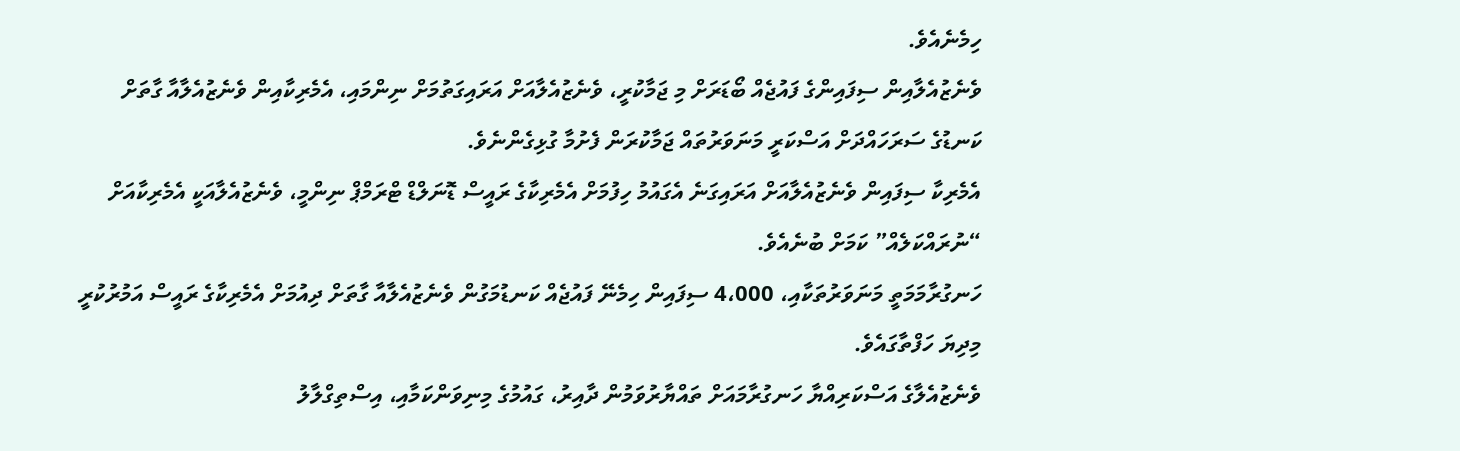ހިމެނެއެވެ.
ވެނެޒުއެލާއިން ސިފައިންގެ ފައުޖެއް ބޯޑަރަށް މި ޖަމާކުރީ، ވެނެޒުއެލާއަށް އަރައިގަތުމަށް ނިންމައި، އެމެރިކާއިން ވެނެޒުއެލާއާ ގާތަށް ކަނޑުގެ ސަރަހައްދަށް އަސްކަރީ މަނަވަރުތައް ޖަމާކުރަން ފެށުމާ ގުޅިގެންނެވެ.
އެމެރިކާ ސިފައިން ވެނެޒުއެލާއަށް އަރައިގަނެ އެގައުމު ހިފުމަށް އެމެރިކާގެ ރައީސް ޑޮނަލްޑް ޓްރަމްޕް ނިންމީ، ވެނެޒުއެލާއަކީ އެމެރިކާއަށް “ނުރައްކަލެއް” ކަމަށް ބުނެއެވެ.
ހަނގުރާމަމަތީ މަނަވަރުތަކާއި، 4،000 ސިފައިން ހިމެނޭ ފައުޖެއް ކަނޑުމަގުން ވެނެޒުއެލާއާ ގާތަށް ދިއުމަށް އެމެރިކާގެ ރައީސް އަމުރުކުރީ މިދިޔަ ހަފްތާގައެވެ.
ވެނެޒުއެލާގެ އަސްކަރިއްޔާ ހަނގުރާމައަށް ތައްޔާރުވަމުން ދާއިރު، ގައުމުގެ މިނިވަންކަމާއި، އިސްތިގްލާލު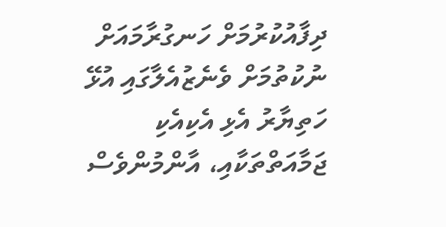ދިފާއުކުރުމަށް ހަނގުރާމައަށް ނުކުތުމަށް ވެނެޒުއެލާގައި އުޅޭ ހަތިޔާރު އެޅި އެކިއެކި ޖަމާއަތްތަކާއި، އާންމުންވެސް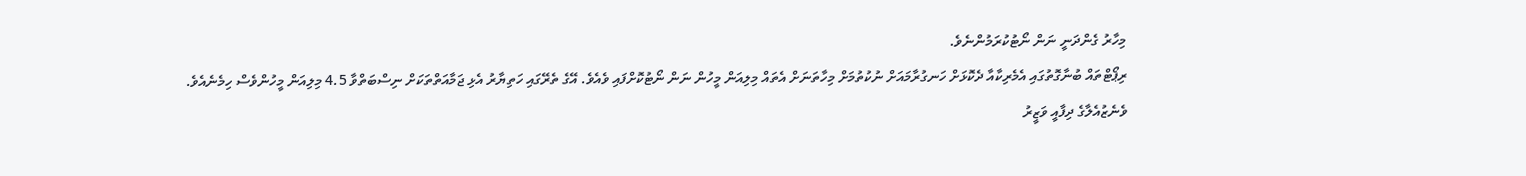މިހާރު ގެންދަނީ ނަން ނޯޓުކުރަމުންނެވެ.
ރިޕޯޓްތައް ބުނާގޮތުގައި އެމެރިކާއާ ދެކޮޅަށް ހަނގުރާމައަށް ނުކުތުމަށް މިހާތަނަށް އެތައް މިލިއަން މީހުން ނަން ނޯޓުކޮށްފައި ވެއެވެ. އޭގެ ތެރޭގައި ހަތިޔާރު އެޅި ޖަމާއަތްތަކަށް ނިސްބަތްވާ 4.5 މިލިއަން މީހުންވެސް ހިމެނެއެވެ.
ވެނެޒުއެލާގެ ދިފާއީ ވަޒީރު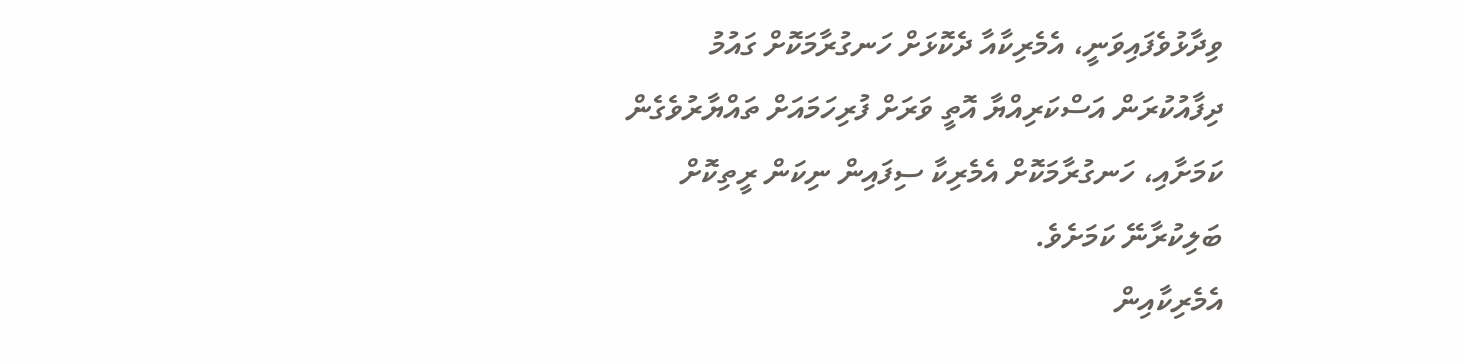ވިދާޅުވެފައިވަނީ، އެމެރިކާއާ ދެކޮޅަށް ހަނގުރާމަކޮށް ގައުމު ދިފާއުކުރަން އަސްކަރިއްޔާ އޮތީ ވަރަށް ފުރިހަމައަށް ތައްޔާރުވެގެން ކަމަށާއި، ހަނގުރާމަކޮށް އެމެރިކާ ސިފައިން ނިކަން ރީތިކޮށް ބަލިކުރާނޭ ކަމަށެވެ.
އެމެރިކާއިން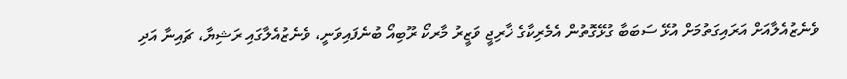ވެނެޒުއެލާއަށް އަރައިގަތުމަށް އުޅޭ ސަބަބާ ގުޅޭގޮތުން އެމެރިކާގެ ޚާރިޖީ ވަޒީރު މާރކޯ ރޫބިއޯ ބުނެފައިވަނީ، ވެނެޒުއެލާގައި ރަޝިޔާ، ޗައިނާ އަދި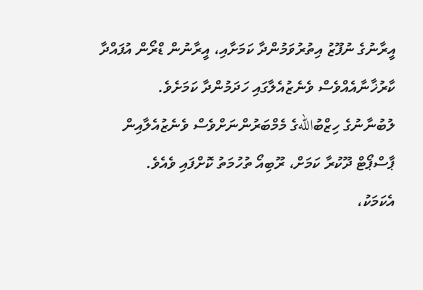އީރާނުގެ ނުފޫޒު އިތުރުވަމުންދާ ކަމަށާއި، އީރާނުން ޑްރޯން އުފައްދާ ކާރުޚާނާއެއްވެސް ވެނެޒުއެލާގައި ހަދަމުންދާ ކަމަށެވެ.
ލުބުނާނުގެ ހިޒްބުاللهގެ މެމްބަރުންނަށްވެސް ވެނެޒުއެލާއިން ޕާސްޕޯޓް ދޫކުރާ ކަމަށް، ރޫބިއޯ ތުހުމަތު ކޮށްފައި ވެއެވެ.
އެކަމަކު،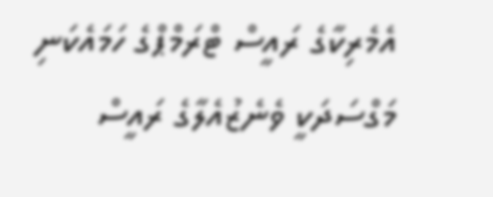އެމެރިކާގެ ރައީސް ޓްރަމްޕްގެ ހަމައެކަނި މަގްސަދަކީ ވެނެޒުއެލާގެ ރައީސް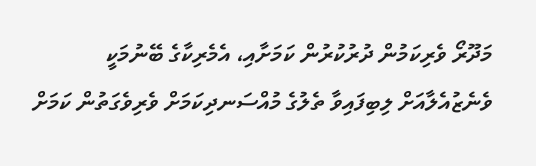މަދޫރޯ ވެރިކަމުން ދުރުކުރުން ކަމަށާއި، އެމެރިކާގެ ބޭނުމަކީ ވެނެޒުއެލާއަށް ލިބިފައިވާ ތެލުގެ މުއްސަނދިކަމަށް ވެރިވެގަތުން ކަމަށް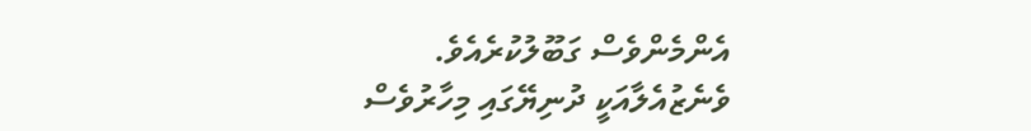އެންމެންވެސް ގަބޫލުކުރެއެވެ.
ވެނެޒުއެލާއަކީ ދުނިޔޭގައި މިހާރުވެސް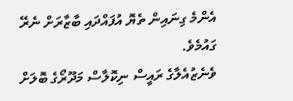އެންމެ ގިނައިން ތެޔޮ އުފައްދައި ބާޒާރަށް ނެރޭ ގައުމެވެ.
ވެނެޒުއެލާގެ ރައީސް ނިކޮލާސް މަދޫރޯގެ ބޮލަށް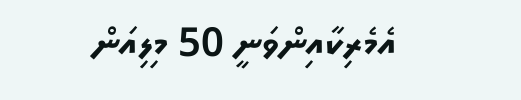އެމެރިކާއިންވަނީ 50 މިލިއަން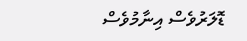ޑޮލަރުވެސް އިނާމުވެސް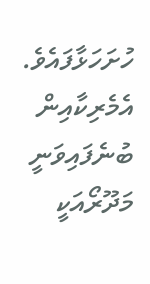ހުށަހަޅާފައެވެ. އެމެރިކާއިން ބުނެފައިވަނީ މަދޫރޯއަކީ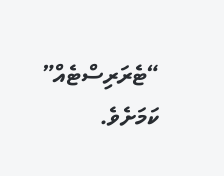“ޓެރަރިސްޓެއް” ކަމަށެވެ.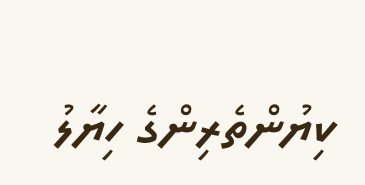ކިޔުންތެރިންގެ ހިޔާލު